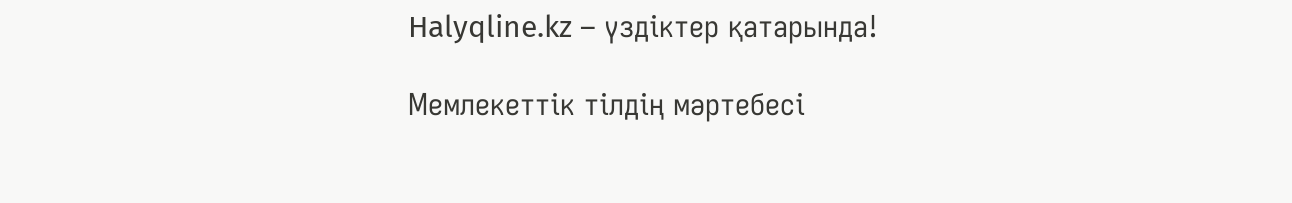Halyqline.kz – үздіктер қатарында!

Мемлекеттік тілдің мәртебесі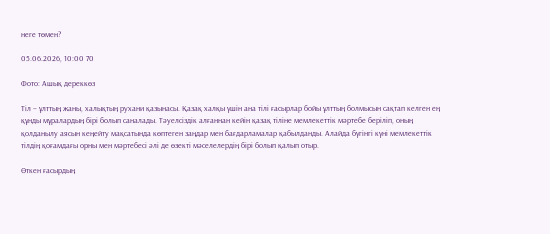неге төмен?

05.06.2026, 10:00 70

Фото: Ашық дереккөз

Тіл – ұлттың жаны, халықтың рухани қазынасы. Қазақ халқы үшін ана тілі ғасырлар бойы ұлттың болмысын сақтап келген ең құнды мұралардың бірі болып саналады. Тәуелсіздік алғаннан кейін қазақ тіліне мемлекеттік мәртебе беріліп, оның қолданылу аясын кеңейту мақсатында көптеген заңдар мен бағдарламалар қабылданды. Алайда бүгінгі күні мемлекеттік тілдің қоғамдағы орны мен мәртебесі әлі де өзекті мәселелердің бірі болып қалып отыр.

Өткен ғасырдың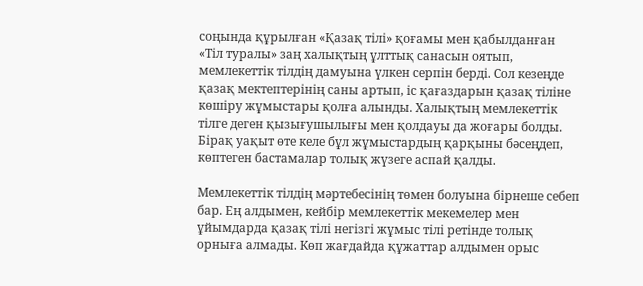соңында құрылған «Қазақ тілі» қоғамы мен қабылданған «Тіл туралы» заң халықтың ұлттық санасын оятып, мемлекеттік тілдің дамуына үлкен серпін берді. Сол кезеңде қазақ мектептерінің саны артып, іс қағаздарын қазақ тіліне көшіру жұмыстары қолға алынды. Халықтың мемлекеттік тілге деген қызығушылығы мен қолдауы да жоғары болды. Бірақ уақыт өте келе бұл жұмыстардың қарқыны бәсеңдеп, көптеген бастамалар толық жүзеге аспай қалды.

Мемлекеттік тілдің мәртебесінің төмен болуына бірнеше себеп бар. Ең алдымен, кейбір мемлекеттік мекемелер мен ұйымдарда қазақ тілі негізгі жұмыс тілі ретінде толық орныға алмады. Көп жағдайда құжаттар алдымен орыс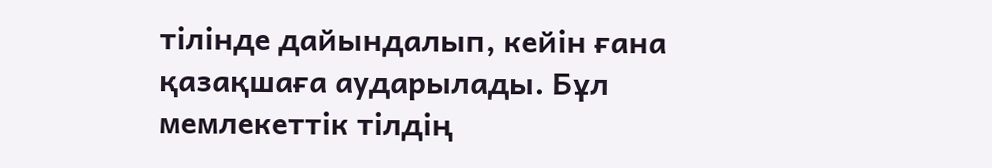тілінде дайындалып, кейін ғана қазақшаға аударылады. Бұл мемлекеттік тілдің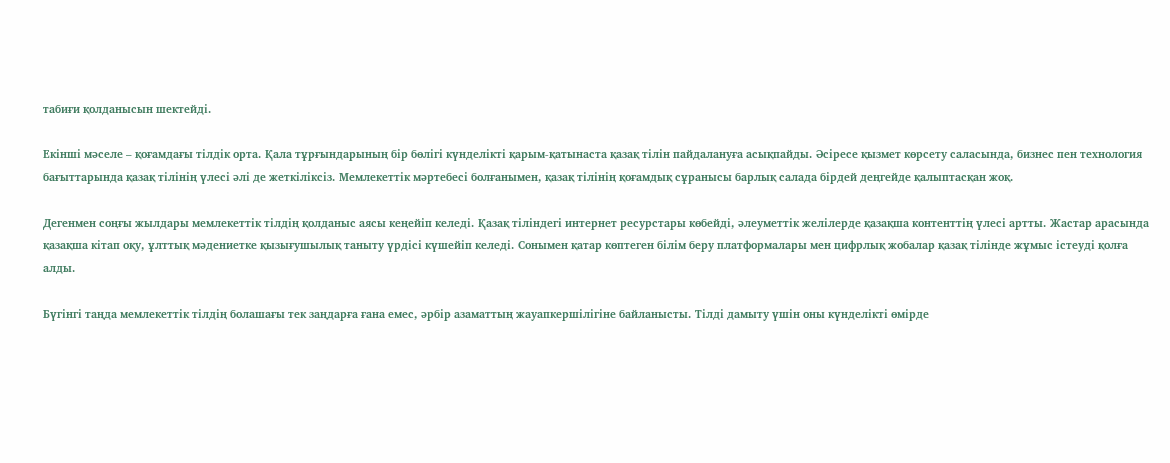табиғи қолданысын шектейді.

Екінші мәселе – қоғамдағы тілдік орта. Қала тұрғындарының бір бөлігі күнделікті қарым-қатынаста қазақ тілін пайдалануға асықпайды. Әсіресе қызмет көрсету саласында, бизнес пен технология бағыттарында қазақ тілінің үлесі әлі де жеткіліксіз. Мемлекеттік мәртебесі болғанымен, қазақ тілінің қоғамдық сұранысы барлық салада бірдей деңгейде қалыптасқан жоқ.

Дегенмен соңғы жылдары мемлекеттік тілдің қолданыс аясы кеңейіп келеді. Қазақ тіліндегі интернет ресурстары көбейді, әлеуметтік желілерде қазақша контенттің үлесі артты. Жастар арасында қазақша кітап оқу, ұлттық мәдениетке қызығушылық таныту үрдісі күшейіп келеді. Сонымен қатар көптеген білім беру платформалары мен цифрлық жобалар қазақ тілінде жұмыс істеуді қолға алды.

Бүгінгі таңда мемлекеттік тілдің болашағы тек заңдарға ғана емес, әрбір азаматтың жауапкершілігіне байланысты. Тілді дамыту үшін оны күнделікті өмірде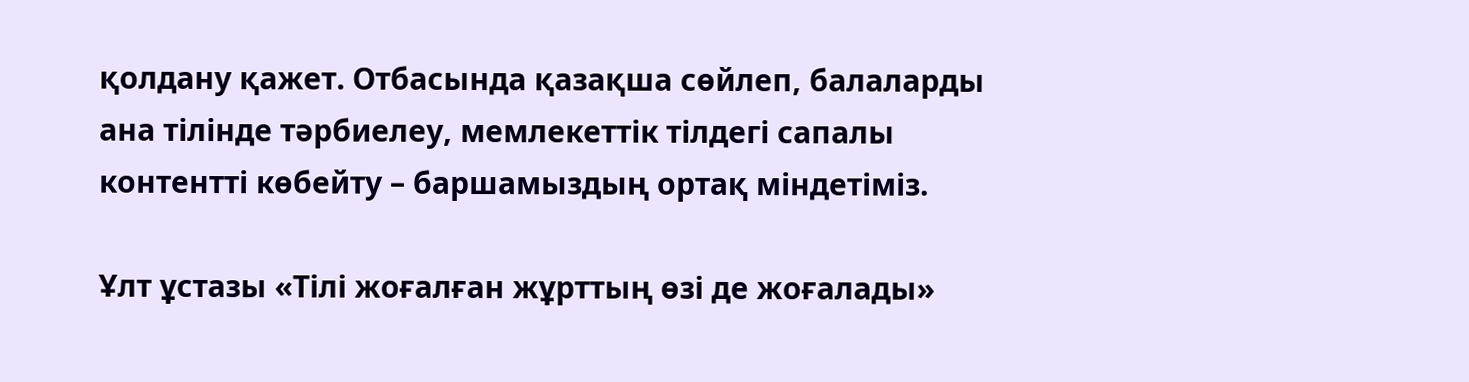қолдану қажет. Отбасында қазақша сөйлеп, балаларды ана тілінде тәрбиелеу, мемлекеттік тілдегі сапалы контентті көбейту – баршамыздың ортақ міндетіміз.

Ұлт ұстазы «Тілі жоғалған жұрттың өзі де жоғалады»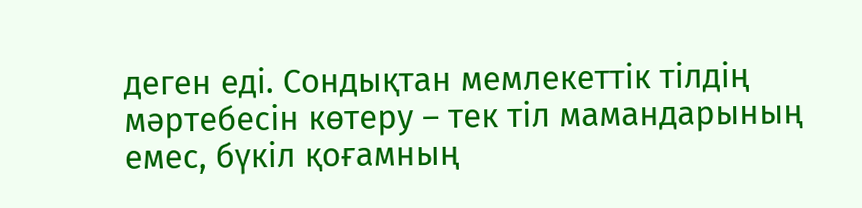деген еді. Сондықтан мемлекеттік тілдің мәртебесін көтеру – тек тіл мамандарының емес, бүкіл қоғамның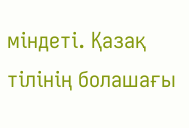міндеті. Қазақ тілінің болашағы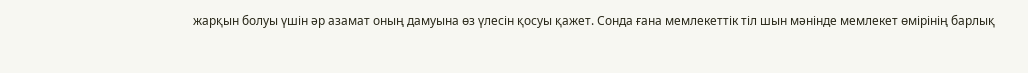жарқын болуы үшін әр азамат оның дамуына өз үлесін қосуы қажет. Сонда ғана мемлекеттік тіл шын мәнінде мемлекет өмірінің барлық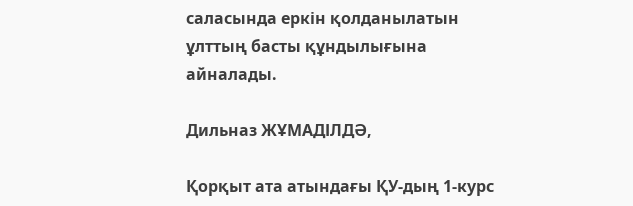саласында еркін қолданылатын ұлттың басты құндылығына айналады.

Дильназ ЖҰМАДІЛДӘ,

Қорқыт ата атындағы ҚУ-дың 1-курс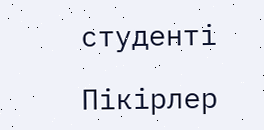студенті

Пікірлер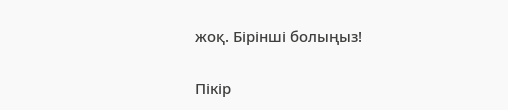жоқ. Бірінші болыңыз!

Пікір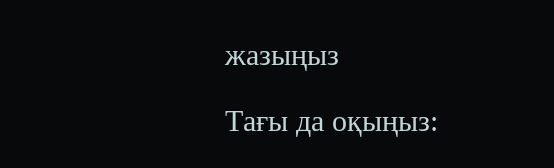жазыңыз

Тағы да оқыңыз: